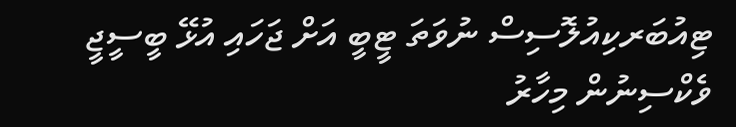ޓިއުބަރކިއުލޮސިސް ނުވަތަ ޓީބީ އަށް ޖަހައި އުޅޭ ބީސީޖީ ވެކްސިނުން މިހާރު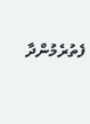ފެތުރެމުންދާ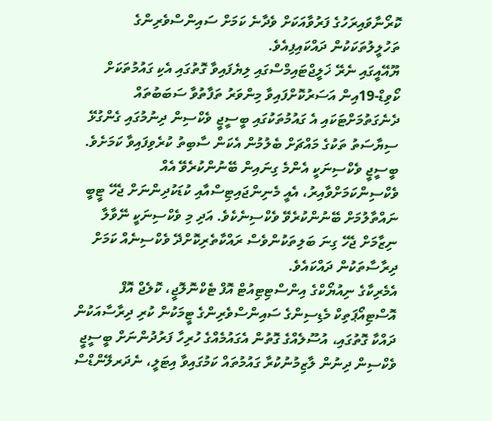ކޮރޯނާވައިރަހުގެ ފަރުވާއަކަށް ވެދާނެ ކަމަށް ސައިންސްވެރިންގެ ތަހުލީލުތަކަކުން ދައްކައިފިއެވެ.
ޔޫއޭއީގައި ނެރޭ ޚަލީޖްޓައިމްސްގައި ލިޔެފައިވާ ގޮތުގައި އެކި ގައުމުތަކަށް ކޯވިޑް-19އިން އަސަރުކޮށްފައިވާ މިންވަރު ތަފާތުވާ ސަބަބުތައް ދެނެގަތުމަށްޓަކައި އެ ގައުމުތަކުގައި ބީސީޖީ ވެކްސިން ދިނުމުގައި ގެންގުޅޭ ސިޔާސަތު ތަކުގެ މައްޗަށް ބެލުމުން އެކަން ސާބިތު ކުރެވިފައިވާ ކަމަށެވެ.
ބީސީޖީ ވެކްސިނަކީ އެންމެ ގިނައިން ބޭނުންކުރެވޭ އެއް ވެކްސިންކަމަށްވާއިރު، އެއީ މެނިންޖައިޓިސްއާއި ކުޑަކުދިންނަށް ޖެހޭ ޓީބީ ނައްތާލުމަށް ބޭނުންކުރެވޭ ވެކްސިނެކެވެ. އަދި މި ވެކްސިނަކީ ނޭވާލާ ނިޒާމަށް ޖެހޭ ގިނަ ބަލިތަކުންވެސް ރައްކާތެރިކޮށްދޭ ވެކްސިނެއް ކަމަށް ދިރާސާތަކުން ދައްކައެވެ.
އެމެރިކާގެ ނިއުޔޯކްގެ އިންސްޓިޓިއުޓް އޮފް ޓެކްނޮލޮޖީ، ކޮލެޖް އޮފް އޮސްޓިއޯޕަތިކް މެޑިސިންގެ ސައިންސްވެރިންގެ ޓީމަކުން ކުރި ދިރާސާއަކުން ދައްކާ ގޮތުގައި، އުސޫލެއްގެ ގޮތުން އެގައުމެއްގެ ހުރިހާ ފަރުދުންނަށް ބީސީޖީ ވެކްސިން ދިނުން ލާޒިމުނުކުރާ ގައުމުތައް ކަމުގައިވާ އިޓަލީ، ނެދަރލޭންޑްސް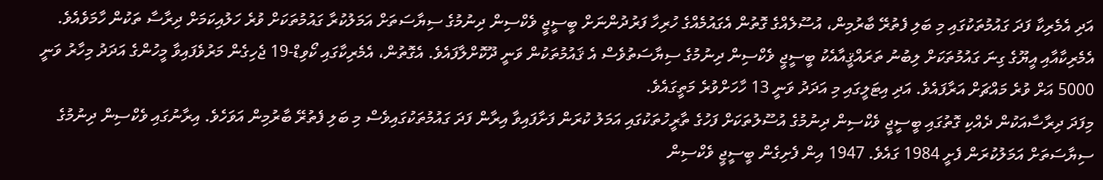އަދި އެމެރިކާ ފަދަ ގައުމުތަކުގައި މި ބަލި ފެތުރޭ ބާރުމިން، އުސޫލެއްގެ ގޮތުން އެގައުމެއްގެ ހުރިހާ ފަރުދުންނަށް ބީސީޖީ ވެކްސިން ދިނުމުގެ ސިޔާސަތަށް އަމަލުކުރާ ގައުމުތަކަށް ވުރެ ހަލުއިކަމަށް ދިރާސާ ތަކުން ހާމަވެއެވެ. އެމެރިކާއާއި އީޔޫގެ ގިނަ ގައުމުތަކަށް ލިބުނު ތަރައްޤީއާއެކު ބީސީޖީ ވެކްސިން ދިނުމުގެ ސިޔާސަތުވެސް އެ ޤައުމުތަކުން ވަނީ ދޫކޮށްލާފައެވެ. އެގޮތުން، އެމެރިކާގައި ކޯވިޑް-19 ޖެހިގެން މަރުވެފައިވާ މީހުންގެ އަދަދު މިހާރު ވަނީ 5000 އަށް ވުރެ މައްޗަށް އަރާފައެވެ. އަދި އިޓަލީގައި މި އަދަދު ވަނީ 13 ހާހަށްވުރެ މަތީގައެވެ.
މިފަދަ ދިރާސާއަކުން ދެއްކި ގޮތުގައި ބީސީޖީ ވެކްސިން ދިނުމުގެ އުސޫލުތަކަށް ފަހުގެ ތާރީހުތަކުގައި އަމަލު ކުރަން ފަށާފައިވާ އިރާން ފަދަ ގައުމުތަކުގައިވެސް މި ބަލި ފެތުރޭ ބާރުމިން އަވަހެވެ. އިރާނުގައި ވެކްސިން ދިނުމުގެ ސިޔާސަތަށް އަމަލުކުރަން ފެށީ 1984 ގައެވެ. 1947 އިން ފެށިގެން ބީސީޖީ ވެކްސިން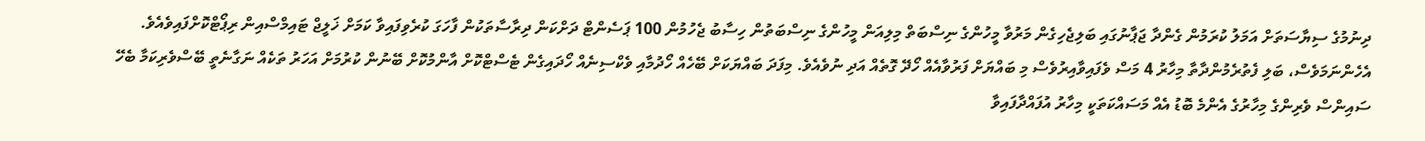ދިނުމުގެ ސިޔާސަތަށް އަމަލު ކުރަމުން ގެންދާ ޖަޕާނުގައި ބަލިޖެހިގެން މަރުވާ މީހުންގެ ނިސްބަތް މިލިއަން މީހުންގެ ނިސްބަތުން ހިސާބު ޖެހުމުން 100 ޕަސެންޓް ދަށްކަން ދިރާސާތަކުން ފާހަގަ ކުރެވިފައިވާ ކަމަށް ޚަލީޖް ޓައިމްސްއިން ރިޕޯޓްކޮށްފައިވެއެވެ.
އެހެންނަމަވެސް، ބަލި ފެތުރެމުންދާތާ މިހާރު 4 މަސް ވެފައިވާއިރުވެސް މި ބައްޔަށް ފަރުވާއެއް ހޯދޭ ގޮތެއް އަދި ނުވެއެވެ. މިފަދަ ބައްޔަކަށް ބޭހެއް ހޯދުމާއި ވެކްސިނެއް ހޯދައިގެން ޓެސްޓްކޮށް އާންމުކޮށް ބޭނުން ކުރުމަށް އަހަރު ތަކެއް ނަގާނެތީ ބޭސްވެރިކަމާ ބެހޭ ސައިންސް ވެރިންގެ މިހާރުގެ އެންމެ ބޮޑު އެއް މަސައްކަތަކީ މިހާރު އުފައްދާފައިވާ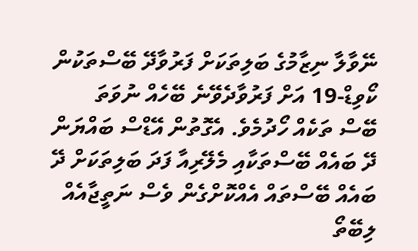ނޭވާލާ ނިޒާމުގެ ބަލިތަކަށް ފަރުވާދޭ ބޭސްތަކުން ކޯވިޑް-19 އަށް ފަރުވާދެވޭނެ ބޭހެއް ނުވަތަ ބޭސް ތަކެއް ހޯދުމެވެ. އެގޮތުން އޭޑްސް ބައްޔަން ދޭ ބައެއް ބޭސްތަކާއި މެލޭރިއާ ފަދަ ބަލިތަކަށް ދޭ ބައެއް ބޭސްތައް އެއްކޮށްގެން ވެސް ނަތީޖާއެއް ލިބޭތޯ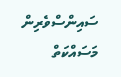ސައިންސްވެރިން މަސައްކަތް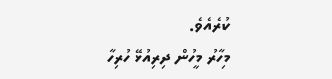ކުރެއެވެ.
މިހާރު މީހުން ދިރިއުޅޭ ހުރިހާ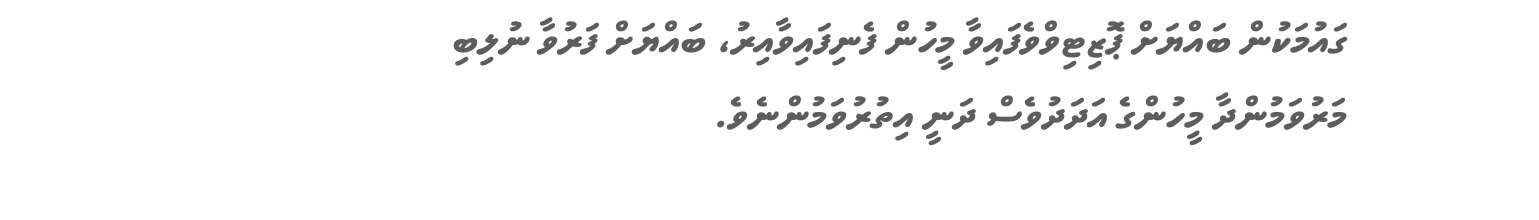ގައުމަކުން ބައްޔަށް ޕޮޒިޓިވްވެފައިވާ މީހުން ފެނިފައިވާއިރު، ބައްޔަށް ފަރުވާ ނުލިބި މަރުވަމުންދާ މީހުންގެ އަދަދުވެސް ދަނީ އިތުރުވަމުންނެވެ.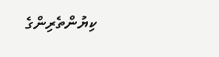ކިޔުންތެރިންގެ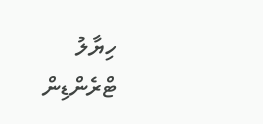ހިޔާލު
ޓްރެންޑިން